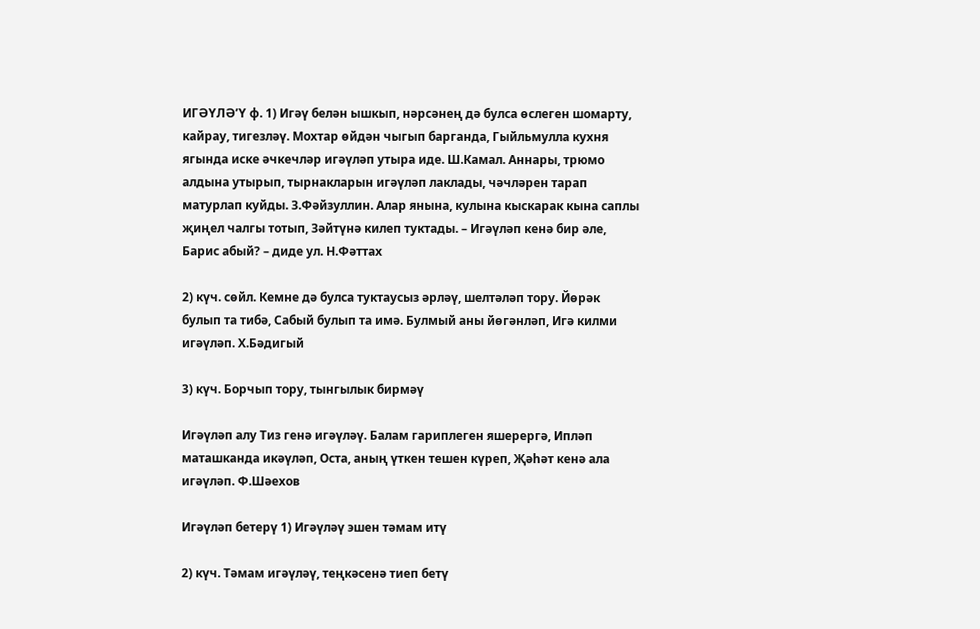ИГӘҮЛӘ’Ү ф. 1) Игәү белән ышкып, нәрсәнең дә булса өслеген шомарту, кайрау, тигезләү. Мохтар өйдән чыгып барганда, Гыйльмулла кухня ягында иске әчкечләр игәүләп утыра иде. Ш.Камал. Аннары, трюмо алдына утырып, тырнакларын игәүләп лаклады, чәчләрен тарап матурлап куйды. З.Фәйзуллин. Алар янына, кулына кыскарак кына саплы җиңел чалгы тотып, Зәйтүнә килеп туктады. – Игәүләп кенә бир әле, Барис абый? – диде ул. Н.Фәттах

2) күч. сөйл. Кемне дә булса туктаусыз әрләү, шелтәләп тору. Йөрәк булып та тибә, Сабый булып та имә. Булмый аны йөгәнләп, Игә килми игәүләп. Х.Бәдигый

3) күч. Борчып тору, тынгылык бирмәү

Игәүләп алу Тиз генә игәүләү. Балам гариплеген яшерергә, Ипләп маташканда икәүләп, Оста, аның үткен тешен күреп, Җәһәт кенә ала игәүләп. Ф.Шәехов

Игәүләп бетерү 1) Игәүләү эшен тәмам итү

2) күч. Тәмам игәүләү, теңкәсенә тиеп бетү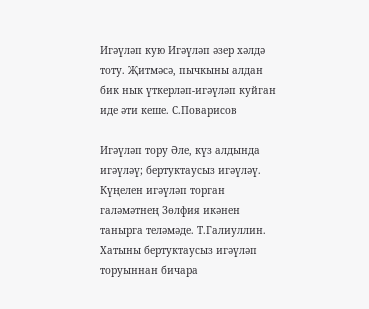Игәүләп кую Игәүләп әзер хәлдә тоту. Җитмәсә, пычкыны алдан бик нык үткерләп-игәүләп куйган иде әти кеше. С.Поварисов

Игәүләп тору Әле, күз алдында игәүләү; бертуктаусыз игәүләү. Күңелен игәүләп торган галәмәтнең Зөлфия икәнен танырга теләмәде. Т.Галиуллин. Хатыны бертуктаусыз игәүләп торуыннан бичара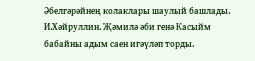Әбелгәрәйнең колаклары шаулый башлады. И.Хәйруллин. Җәмилә әби генә Касыйм бабайны адым саен игәүләп торды.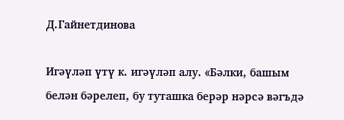Д.Гайнетдинова

Игәүләп үтү к. игәүләп алу. «Бәлки, башым белән бәрелеп, бу туташка берәр нәрсә вәгъдә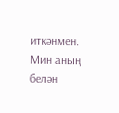иткәнмен. Мин аның белән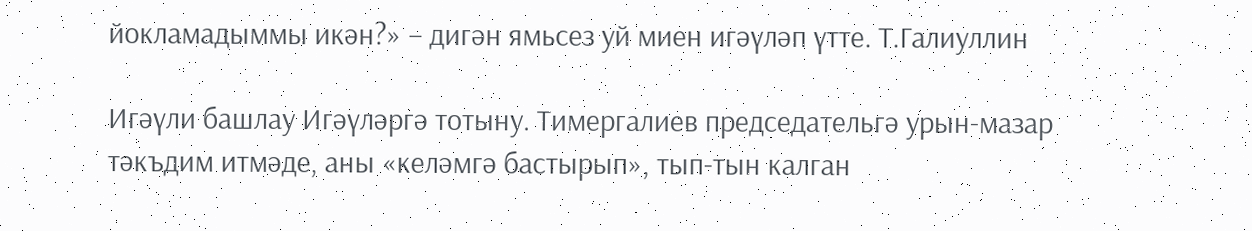йокламадыммы икән?» – дигән ямьсез уй миен игәүләп үтте. Т.Галиуллин

Игәүли башлау Игәүләргә тотыну. Тимергалиев председательгә урын-мазар тәкъдим итмәде, аны «келәмгә бастырып», тып-тын калган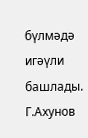бүлмәдә игәүли башлады. Г.Ахунов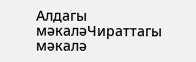Алдагы мәкаләЧираттагы мәкалә